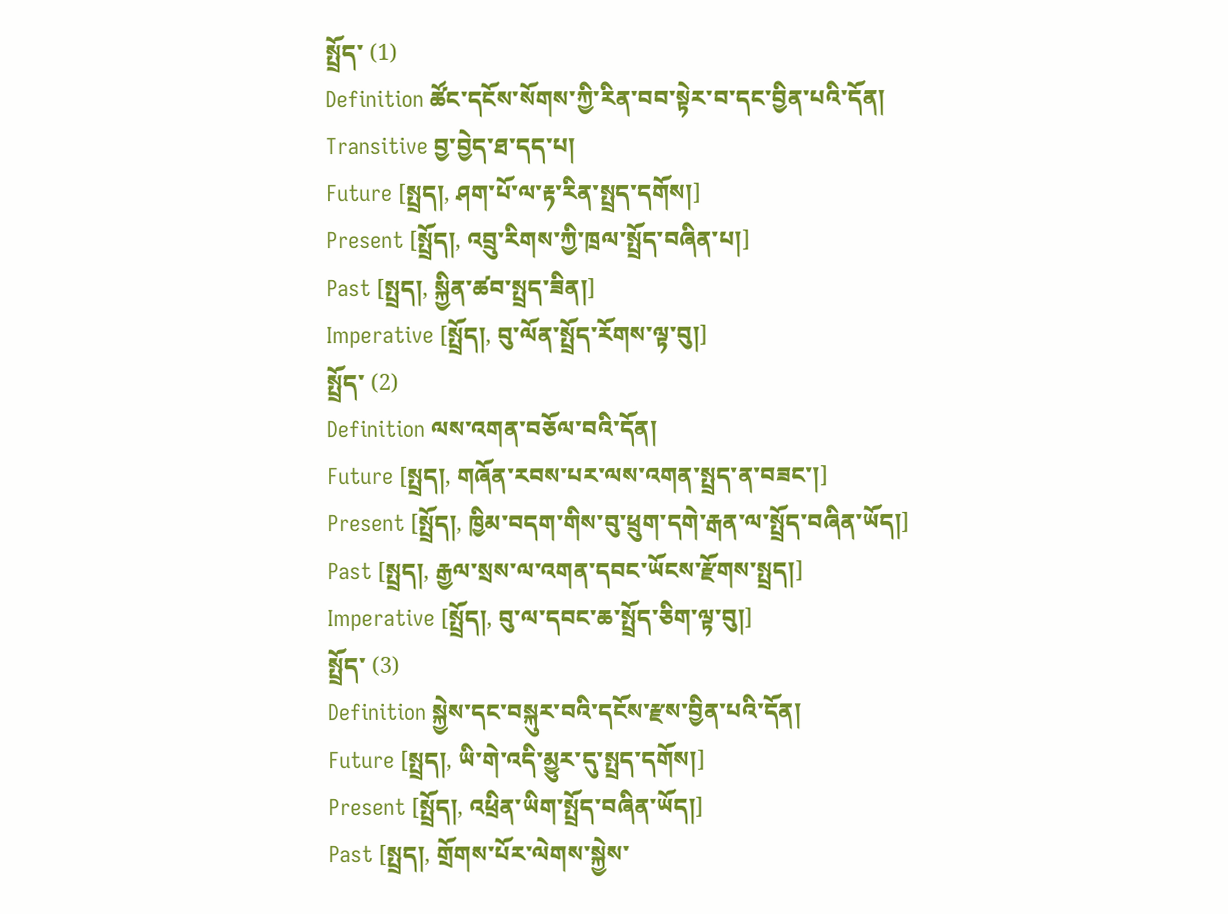སྤྲོད་ (1)
Definition ཚོང་དངོས་སོགས་ཀྱི་རིན་བབ་སྟེར་བ་དང་བྱིན་པའི་དོན།
Transitive བྱ་བྱེད་ཐ་དད་པ།
Future [སྤྲད།, ཤག་པོ་ལ་རྟ་རིན་སྤྲད་དགོས།]
Present [སྤྲོད།, འབྲུ་རིགས་ཀྱི་ཁྲལ་སྤྲོད་བཞིན་པ།]
Past [སྤྲད།, སྐྱིན་ཚབ་སྤྲད་ཟིན།]
Imperative [སྤྲོད།, བུ་ལོན་སྤྲོད་རོགས་ལྟ་བུ།]
སྤྲོད་ (2)
Definition ལས་འགན་བཅོལ་བའི་དོན།
Future [སྤྲད།, གཞོན་རབས་པར་ལས་འགན་སྤྲད་ན་བཟང་།]
Present [སྤྲོད།, ཁྱིམ་བདག་གིས་བུ་ཕྲུག་དགེ་རྒན་ལ་སྤྲོད་བཞིན་ཡོད།]
Past [སྤྲད།, རྒྱལ་སྲས་ལ་འགན་དབང་ཡོངས་རྫོགས་སྤྲད།]
Imperative [སྤྲོད།, བུ་ལ་དབང་ཆ་སྤྲོད་ཅིག་ལྟ་བུ།]
སྤྲོད་ (3)
Definition སྐྱེས་དང་བསྐུར་བའི་དངོས་རྫས་བྱིན་པའི་དོན།
Future [སྤྲད།, ཡི་གེ་འདི་མྱུར་དུ་སྤྲད་དགོས།]
Present [སྤྲོད།, འཕྲིན་ཡིག་སྤྲོད་བཞིན་ཡོད།]
Past [སྤྲད།, གྲོགས་པོར་ལེགས་སྐྱེས་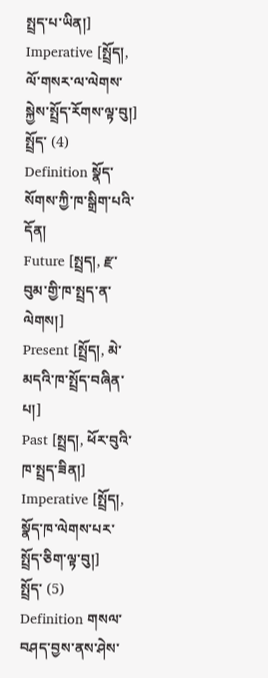སྤྲད་པ་ཡིན།]
Imperative [སྤྲོད།, ལོ་གསར་ལ་ལེགས་སྐྱེས་སྤྲོད་རོགས་ལྟ་བུ།]
སྤྲོད་ (4)
Definition སྣོད་སོགས་ཀྱི་ཁ་སྒྲིག་པའི་དོན།
Future [སྤྲད།, རྫ་བུམ་གྱི་ཁ་སྤྲད་ན་ལེགས།]
Present [སྤྲོད།, མེ་མདའི་ཁ་སྤྲོད་བཞིན་པ།]
Past [སྤྲད།, ཕོར་བུའི་ཁ་སྤྲད་ཟིན།]
Imperative [སྤྲོད།, སྣོད་ཁ་ལེགས་པར་སྤྲོད་ཅིག་ལྟ་བུ།]
སྤྲོད་ (5)
Definition གསལ་བཤད་བྱས་ནས་ཤེས་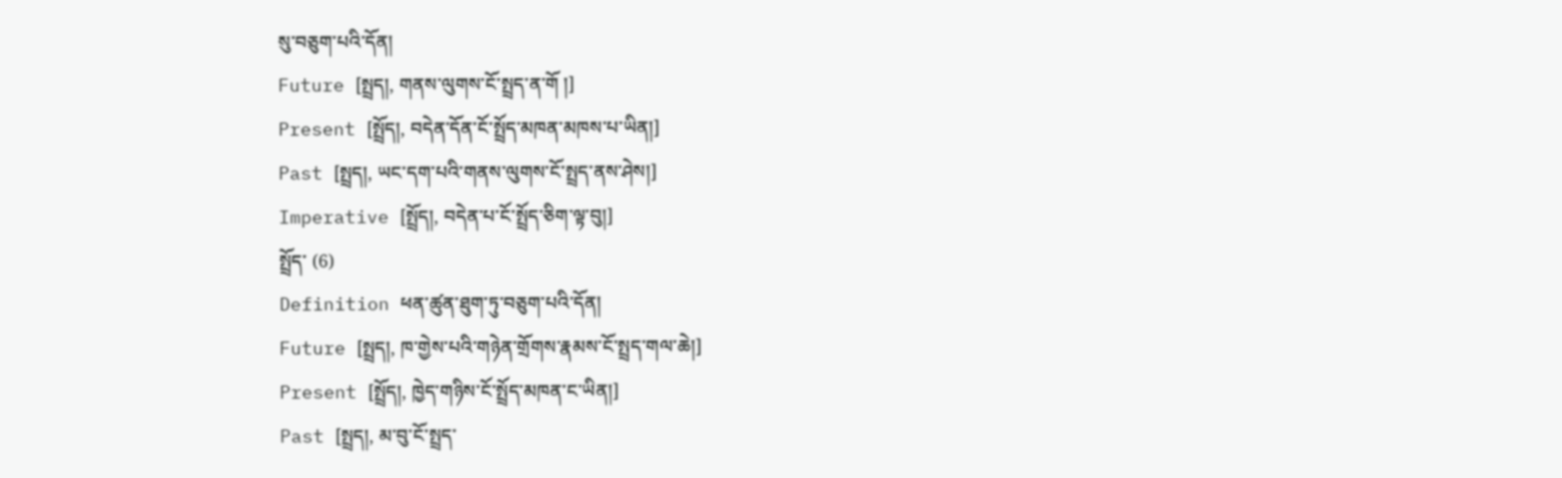སུ་བཅུག་པའི་དོན།
Future [སྤྲད།, གནས་ལུགས་ངོ་སྤྲད་ན་གོ །]
Present [སྤྲོད།, བདེན་དོན་ངོ་སྤྲོད་མཁན་མཁས་པ་ཡིན།]
Past [སྤྲད།, ཡང་དག་པའི་གནས་ལུགས་ངོ་སྤྲད་ནས་ཤེས།]
Imperative [སྤྲོད།, བདེན་པ་ངོ་སྤྲོད་ཅིག་ལྟ་བུ།]
སྤྲོད་ (6)
Definition ཕན་ཚུན་ཐུག་ཏུ་བཅུག་པའི་དོན།
Future [སྤྲད།, ཁ་གྱེས་པའི་གཉེན་གྲོགས་རྣམས་ངོ་སྤྲད་གལ་ཆེ།]
Present [སྤྲོད།, ཁྱེད་གཉིས་ངོ་སྤྲོད་མཁན་ང་ཡིན།]
Past [སྤྲད།, མ་བུ་ངོ་སྤྲད་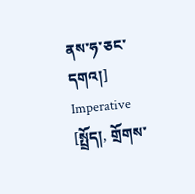ནས་ཧ་ཅང་དགའ།]
Imperative [སྤྲོད།, གྲོགས་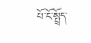པོ་ངོ་སྤྲོད་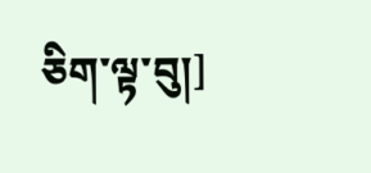ཅིག་ལྟ་བུ།]